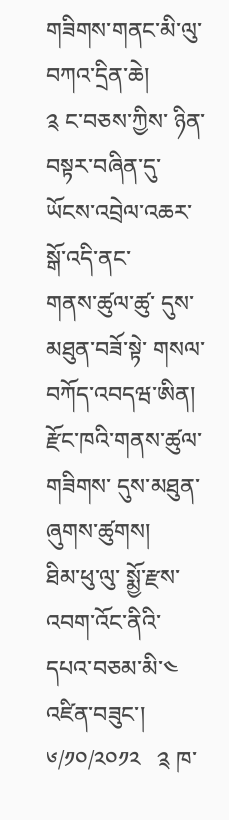གཟིགས་གནང་མི་ལུ་བཀའ་དྲིན་ཆེ།
༉ ང་བཅས་ཀྱིས་ ཉིན་བསྟར་བཞིན་དུ་
ཡོངས་འབྲེལ་འཆར་སྒོ་འདི་ནང་
གནས་ཚུལ་ཚུ་ དུས་མཐུན་བཟོ་སྟེ་ གསལ་བཀོད་འབདཝ་ཨིན།
རྫོང་ཁའི་གནས་ཚུལ་གཟིགས་ དུས་མཐུན་ཞུགས་ཚུགས།
ཐིམ་ཕུ་ལུ་ སྨྱོ་རྫས་འབག་འོང་ནིའི་ དཔའ་བཅམ་མི་༤ འཛིན་བཟུང་།
༦/༡༠/༢༠༡༢   ༉ ཁ་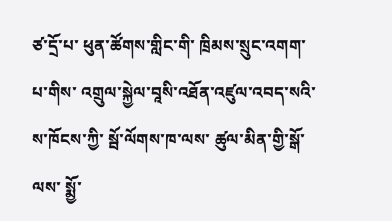ཙ་དྲོ་པ་ ཕུན་ཚོགས་གླིང་གི་ ཁྲིམས་སྲུང་འགག་པ་གིས་ འགྲུལ་སྐྱེལ་བཱསི་འཐོན་འཛུལ་འབད་སའི་ ས་ཁོངས་ཀྱི་ སྦོ་ལོགས་ཁ་ལས་ ཚུལ་མིན་གྱི་སྒོ་ལས་ སྨྱོ་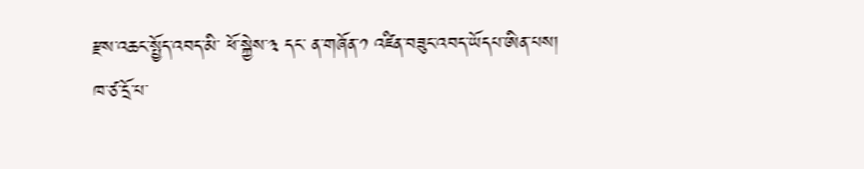རྫས་འཆང་སྤྱོད་འབད་མི་ ཕོ་སྐྱེས་༣ དང་ ན་གཞོན་༡ འཛིན་བཟུང་འབད་ཡོདཔ་ཨིན་པས།
ཁ་ཙ་དྲོ་པ་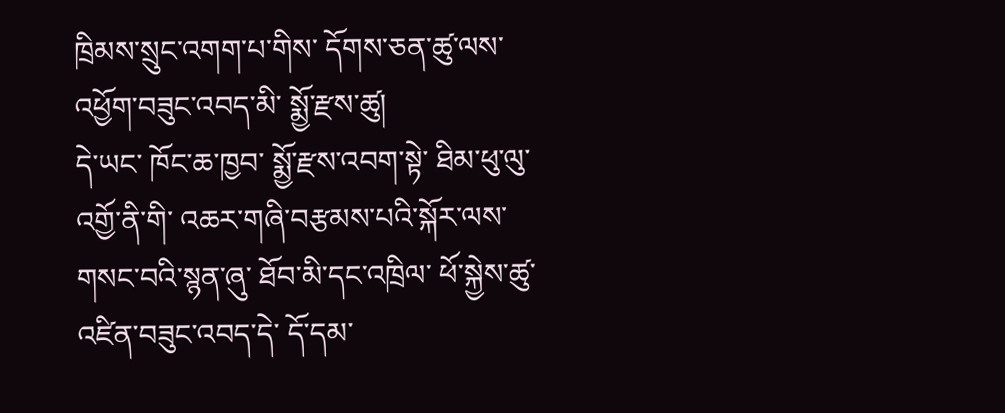ཁྲིམས་སྲུང་འགག་པ་གིས་ དོགས་ཅན་ཚུ་ལས་ འཕྱོག་བཟུང་འབད་མི་ སྨྱོ་རྫས་ཚུ།
དེ་ཡང་ ཁོང་ཆ་ཁྱབ་ སྨྱོ་རྫས་འབག་སྟེ་ ཐིམ་ཕུ་ལུ་ འགྱོ་ནི་གི་ འཆར་གཞི་བརྩམས་པའི་སྐོར་ལས་ གསང་བའི་སྙན་ཞུ་ ཐོབ་མི་དང་འཁྲིལ་ ཕོ་སྐྱེས་ཚུ་ འཛིན་བཟུང་འབད་དེ་ དོ་དམ་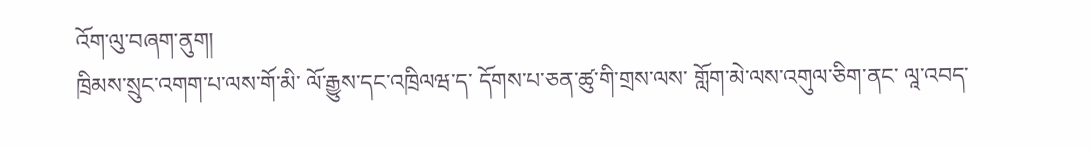འོག་ལུ་བཞག་ནུག།
ཁྲིམས་སྲུང་འགག་པ་ལས་གོ་མི་ ལོ་རྒྱུས་དང་འཁྲིལཝ་ད་ དོགས་པ་ཅན་ཚུ་གི་གྲས་ལས་ གློག་མེ་ལས་འགུལ་ཅིག་ནང་ ལཱ་འབད་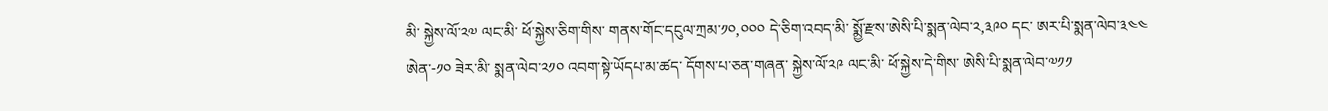མི་ སྐྱེས་ལོ་༢༧ ལང་མི་ ཕོ་སྐྱེས་ཅིག་གིས་ གནས་གོང་དངུལ་ཀྲམ་༡༠,༠༠༠ དེ་ཅིག་འབད་མི་ སྨྱོ་རྫས་ཨེསི་པི་སྨན་ལེབ་༢,༣༩༠ དང་ ཨར་པི་སྨན་ལེབ་༣༤༤ ཨེན་-༡༠ ཟེར་མི་ སྨན་ལེབ་༢༡༠ འབག་སྟེ་ཡོདཔ་མ་ཚད་ དོགས་པ་ཅན་གཞན་ སྐྱེས་ལོ་༢༩ ལང་མི་ ཕོ་སྐྱེས་དེ་གིས་ ཨེསི་པི་སྨན་ལེབ་༧༡༡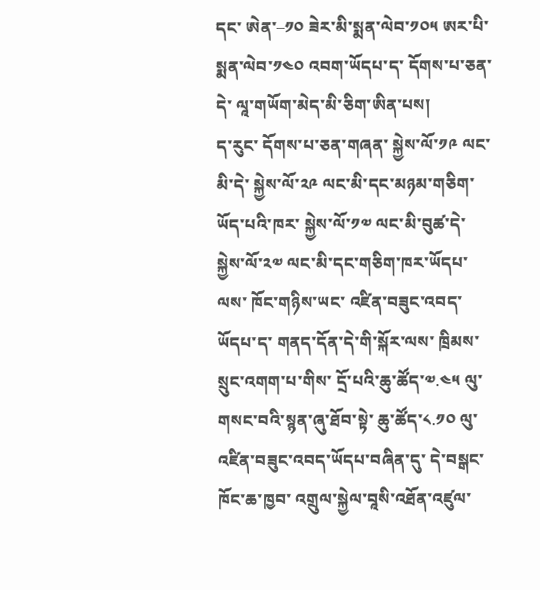དང་ ཨེན་–༡༠ ཟེར་མི་སྨན་ལེབ་༡༠༥ ཨར་པི་སྨན་ལེབ་༡༤༠ འབག་ཡོདཔ་ད་ དོགས་པ་ཅན་དེ་ ལཱ་གཡོག་མེད་མི་ཅིག་ཨིན་པས།
ད་རུང་ དོགས་པ་ཅན་གཞན་ སྐྱེས་ལོ་༡༩ ལང་མི་དེ་ སྐྱེས་ལོ་༢༩ ལང་མི་དང་མཉམ་གཅིག་ ཡོད་པའི་ཁར་ སྐྱེས་ལོ་༡༧ ལང་མི་བུཚ་དེ་ སྐྱེས་ལོ་༢༧ ལང་མི་དང་གཅིག་ཁར་ཡོདཔ་ལས་ ཁོང་གཉིས་ཡང་ འཛིན་བཟུང་འབད་ཡོདཔ་ད་ གནད་དོན་དེ་གི་སྐོར་ལས་ ཁྲིམས་སྲུང་འགག་པ་གིས་ དྲོ་པའི་ཆུ་ཚོད་༧.༤༥ ལུ་ གསང་བའི་སྙན་ཞུ་ཐོབ་སྟེ་ ཆུ་ཚོད་༨.༡༠ ལུ་ འཛིན་བཟུང་འབད་ཡོདཔ་བཞིན་དུ་ དེ་བསྒང་ ཁོང་ཆ་ཁྱབ་ འགྲུལ་སྐྱེལ་བཱསི་འཐོན་འཛུལ་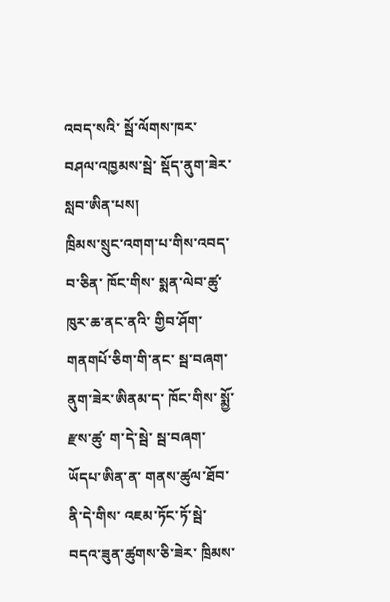འབད་སའི་ སྦོ་ལོགས་ཁར་ བཤལ་འཁྱམས་སྦེ་ སྡོད་ནུག་ཟེར་ སླབ་ཨིན་པས།
ཁྲིམས་སྲུང་འགག་པ་གིས་འབད་བ་ཅིན་ ཁོང་གིས་ སྨན་ལེབ་ཚུ་ ཁུར་ཆ་ནང་ནའི་ གྱིབ་ཤོག་གནགཔོ་ཅིག་གི་ནང་ སྦ་བཞག་ནུག་ཟེར་ཨིནམ་ད་ ཁོང་གིས་ སྨྱོ་རྫས་ཚུ་ ག་དེ་སྦེ་ སྦ་བཞག་ཡོདཔ་ཨིན་ན་ གནས་ཚུལ་ཐོབ་ནི་དེ་གིས་ འཇམ་ཏོང་ཏོ་སྦེ་ བདའ་ཟུན་ཚུགས་ཅི་ཟེར་ ཁྲིམས་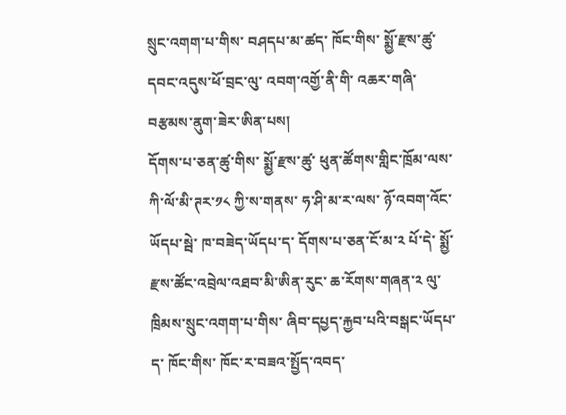སྲུང་འགག་པ་གིས་ བཤདཔ་མ་ཚད་ ཁོང་གིས་ སྨྱོ་རྫས་ཚུ་ དབང་འདུས་ཕོ་བྲང་ལུ་ འབག་འགྱོ་ནི་གི་ འཆར་གཞི་བརྩམས་ནུག་ཟེར་ཨིན་པས།
དོགས་པ་ཅན་ཚུ་གིས་ སྨྱོ་རྫས་ཚུ་ ཕུན་ཚོགས་གླིང་ཁྲོམ་ལས་ ཀི་ལོ་མི་ཊར་༡༨ ཀྱི་ས་གནས་ ཧ་ཤི་མ་ར་ལས་ ཉོ་འབག་འོང་ཡོདཔ་སྦེ་ ཁ་བཟེད་ཡོདཔ་ད་ དོགས་པ་ཅན་ངོ་མ་༢ པོ་དེ་ སྨྱོ་རྫས་ཚོང་འབྲེལ་འཐབ་མི་ཨིན་རུང་ ཆ་རོགས་གཞན་༢ ལུ་ ཁྲིམས་སྲུང་འགག་པ་གིས་ ཞིབ་དཔྱད་རྐྱབ་པའི་བསྒང་ཡོདཔ་ད་ ཁོང་གིས་ ཁོང་ར་བཟའ་སྤྱོད་འབད་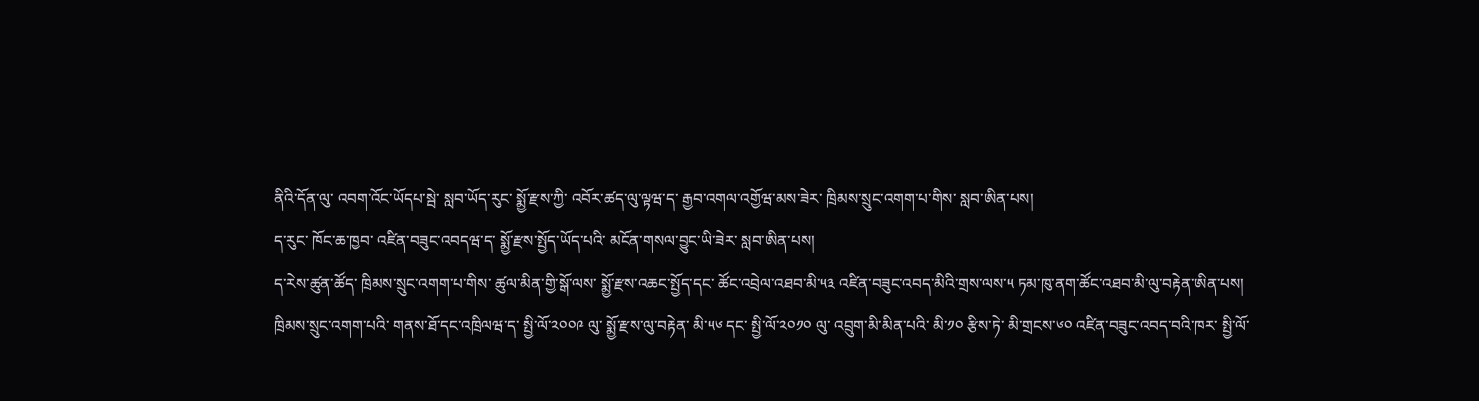ནིའི་དོན་ལུ་ འབག་འོང་ཡོདཔ་སྦེ་ སླབ་ཡོད་རུང་ སྨྱོ་རྫས་ཀྱི་ འབོར་ཚད་ལུ་ལྟཝ་ད་ རྒྱབ་འགལ་འགྱོཝ་མས་ཟེར་ ཁྲིམས་སྲུང་འགག་པ་གིས་ སླབ་ཨིན་པས།
ད་རུང་ ཁོང་ཆ་ཁྱབ་ འཛིན་བཟུང་འབདཝ་ད་ སྨྱོ་རྫས་སྤྱོད་ཡོད་པའི་ མངོན་གསལ་བྱུང་ཡི་ཟེར་ སླབ་ཨིན་པས།
ད་རེས་ཚུན་ཚོད་ ཁྲིམས་སྲུང་འགག་པ་གིས་ ཚུལ་མིན་གྱི་སྒོ་ལས་ སྨྱོ་རྫས་འཆང་སྤྱོད་དང་ ཚོང་འབྲེལ་འཐབ་མི་༥༣ འཛིན་བཟུང་འབད་མིའི་གྲས་ལས་༥ ཏམ་ཁུ་ནག་ཚོང་འཐབ་མི་ལུ་བརྟེན་ཨིན་པས།
ཁྲིམས་སྲུང་འགག་པའི་ གནས་ཐོ་དང་འཁྲིལཝ་ད་ སྤྱི་ལོ་༢༠༠༩ ལུ་ སྨྱོ་རྫས་ལུ་བརྟེན་ མི་༥༦ དང་ སྤྱི་ལོ་༢༠༡༠ ལུ་ འབྲུག་མི་མིན་པའི་ མི་༡༠ རྩིས་ཏེ་ མི་གྲངས་༦༠ འཛིན་བཟུང་འབད་བའི་ཁར་ སྤྱི་ལོ་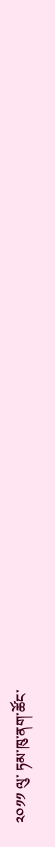༢༠༡༡ ལུ་ ཏམ་ཁུ་ནག་ཚོང་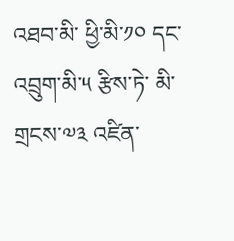འཐབ་མི་ ཕྱི་མི་༡༠ དང་ འབྲུག་མི་༥ རྩིས་ཏེ་ མི་གྲངས་༧༣ འཛིན་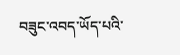བཟུང་འབད་ཡོད་པའི་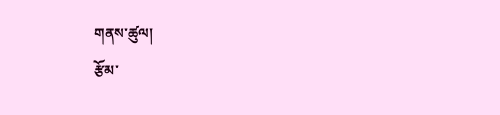གནས་ཚུལ།
རྩོམ་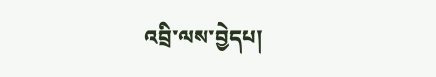འབྲི་ལས་བྱེདཔ།